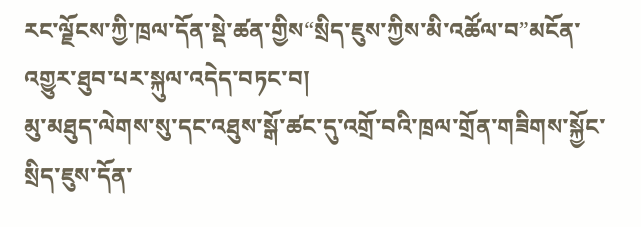རང་ལྗོངས་ཀྱི་ཁྲལ་དོན་སྡེ་ཚན་གྱིས“སྲིད་ཇུས་ཀྱིས་མི་འཚོལ་བ”མངོན་འགྱུར་ཐུབ་པར་སྐུལ་འདེད་བཏང་བ།
མུ་མཐུད་ལེགས་སུ་དང་འཐུས་སྒོ་ཚང་དུ་འགྲོ་བའི་ཁྲལ་གྲོན་གཟིགས་སྐྱོང་སྲིད་ཇུས་དོན་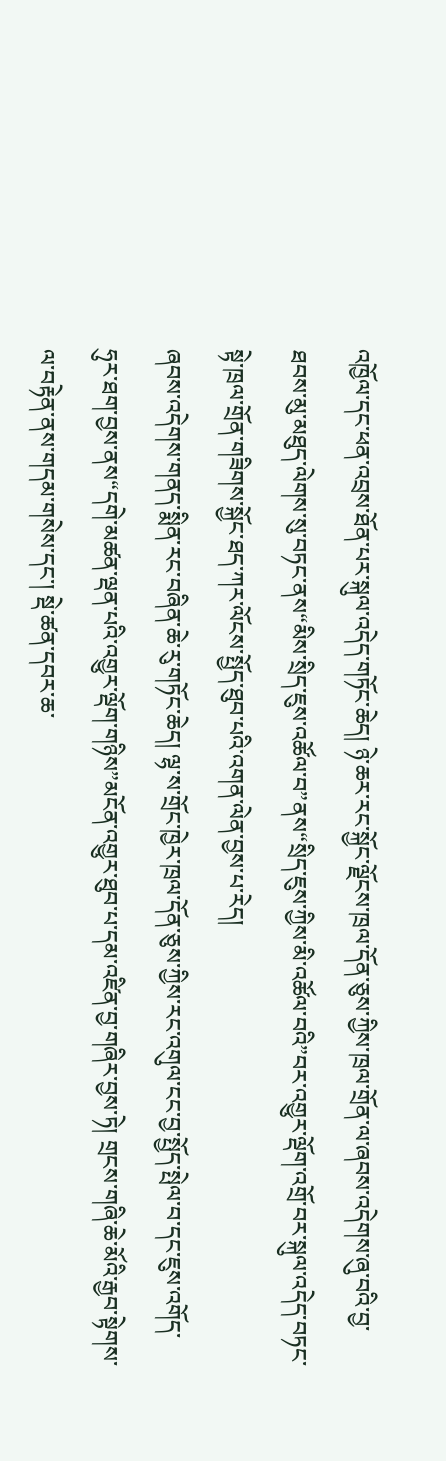འཁྱོལ་དང་ཕན་འབྲས་ཐོན་པར་སྐུལ་འདེད་གཏོང་ཆེད། ཉེ་ཆར་རང་སྐྱོང་ལྗོངས་ཁྲལ་དོན་ཅུས་ཀྱིས་ཁྲལ་གྲོན་ལ་ཞབས་འདེགས་ཞུ་བའི་བྱ་ཐབས་མུ་མཐུད་ལེགས་སུ་བཏང་ནས“མིས་སྲིད་ཇུས་འཚོལ་བ”ནས“སྲིད་ཇུས་ཀྱིས་མི་འཚོལ་བའི”བར་འགྱུར་ལྡོག་འགྲོ་བར་སྐུལ་འདེད་བཏང་སྟེ་ཁྲལ་གྲོན་གཟིགས་སྐྱོང་ཐད་ཀར་ལོངས་སྤྱོད་ཐུབ་པའི་འགན་ལེན་བྱས་པ་རེད།
ཞབས་འདེགས་གནད་སྨིན་རང་བཞིན་ཆེ་རུ་གཏོང་ཆེད། ལྷ་ས་གྲོང་ཁྱེར་ཁྲལ་དོན་ཅུས་ཀྱིས་རང་འགུལ་ངང་བྱ་སྤྱོད་སྤེལ་བ་དང་ཇུས་འགོད་ཧུར་ཐག་བྱས་ནས“དགེ་མཚན་ལྡན་པའི་འགྱུར་ལྡོག་གཉིས”མངོན་འགྱུར་ཐུབ་པ་དམ་འཛིན་བྱ་གཞིར་བྱས་ཏེ། གྲངས་གཞི་ཆེ་མོའི་རྒྱབ་སྟེགས་ལ་བརྟེན་ནས་གདམ་གསེས་དང་། སྡེ་ཚན་དབར་ཆ་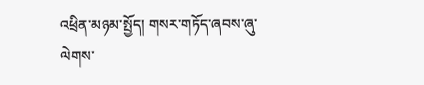འཕྲིན་མཉམ་སྤྱོད། གསར་གཏོད་ཞབས་ཞུ་ལེགས་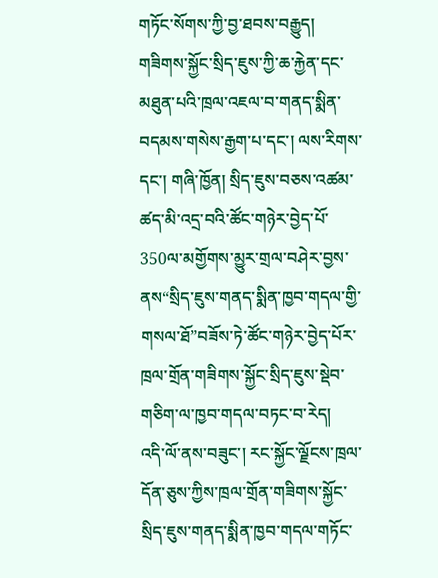གཏོང་སོགས་ཀྱི་བྱ་ཐབས་བརྒྱུད། གཟིགས་སྐྱོང་སྲིད་ཇུས་ཀྱི་ཆ་རྐྱེན་དང་མཐུན་པའི་ཁྲལ་འཇལ་བ་གནད་སྨིན་བདམས་གསེས་རྒྱག་པ་དང་། ལས་རིགས་དང་། གཞི་ཁྱོན། སྲིད་ཇུས་བཅས་འཚམ་ཚད་མི་འདྲ་བའི་ཚོང་གཉེར་བྱེད་པོ་350ལ་མགྱོགས་མྱུར་གྲལ་བཤེར་བྱས་ནས“སྲིད་ཇུས་གནད་སྨིན་ཁྱབ་གདལ་གྱི་གསལ་ཐོ”བཟོས་ཏེ་ཚོང་གཉེར་བྱེད་པོར་ཁྲལ་གྲོན་གཟིགས་སྐྱོང་སྲིད་ཇུས་སྡེབ་གཅིག་ལ་ཁྱབ་གདལ་བཏང་བ་རེད།
འདི་ལོ་ནས་བཟུང་། རང་སྐྱོང་ལྗོངས་ཁྲལ་དོན་ཅུས་ཀྱིས་ཁྲལ་གྲོན་གཟིགས་སྐྱོང་སྲིད་ཇུས་གནད་སྨིན་ཁྱབ་གདལ་གཏོང་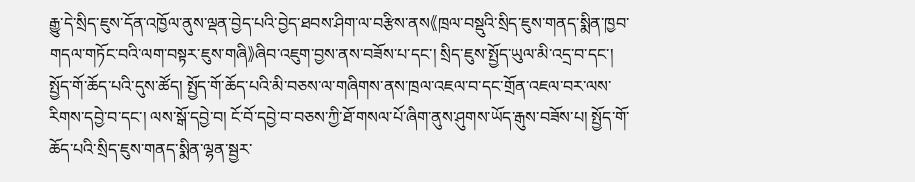རྒྱུ་དེ་སྲིད་ཇུས་དོན་འཁྱོལ་ནུས་ལྡན་བྱེད་པའི་བྱེད་ཐབས་ཤིག་ལ་བརྩིས་ནས《ཁྲལ་བསྡུའི་སྲིད་ཇུས་གནད་སྨིན་ཁྱབ་གདལ་གཏོང་བའི་ལག་བསྟར་ཇུས་གཞི》ཞིབ་འཇུག་བྱས་ནས་བཟོས་པ་དང་། སྲིད་ཇུས་སྤྱོད་ཡུལ་མི་འདྲ་བ་དང་། སྤྱོད་གོ་ཆོད་པའི་དུས་ཚོད། སྤྱོད་གོ་ཆོད་པའི་མི་བཅས་ལ་གཞིགས་ནས་ཁྲལ་འཇལ་བ་དང་གྲོན་འཇལ་བར་ལས་རིགས་དབྱེ་བ་དང་། ལས་སྒོ་དབྱེ་བ། ངོ་བོ་དབྱེ་བ་བཅས་ཀྱི་ཐོ་གསལ་པོ་ཞིག་ནུས་ཤུགས་ཡོད་རྒུས་བཟོས་པ། སྤྱོད་གོ་ཆོད་པའི་སྲིད་ཇུས་གནད་སྨིན་ལྷན་སྦྱར་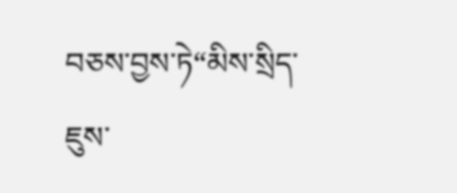བཅས་བྱས་ཏེ“མིས་སྲིད་ཇུས་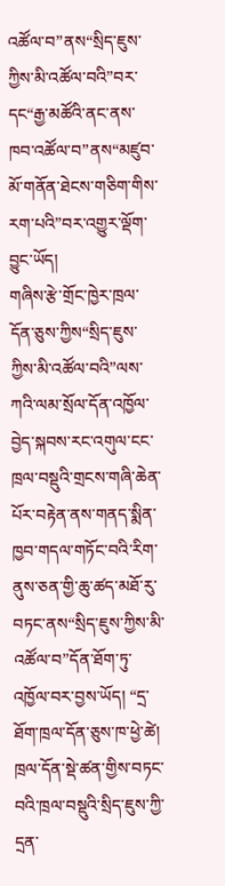འཚོལ་བ”ནས“སྲིད་ཇུས་ཀྱིས་མི་འཚོལ་བའི”བར་དང“རྒྱ་མཚོའི་ནང་ནས་ཁབ་འཚོལ་བ”ནས“མཛུབ་མོ་གནོན་ཐེངས་གཅིག་གིས་རག་པའི”བར་འགྱུར་ལྡོག་བྱུང་ཡོད།
གཞིས་རྩེ་གྲོང་ཁྱེར་ཁྲལ་དོན་ཅུས་ཀྱིས“སྲིད་ཇུས་ཀྱིས་མི་འཚོལ་བའི”ལས་ཀའི་ལམ་སྲོལ་དོན་འཁྱོལ་བྱེད་སྐབས་རང་འགུལ་ངང་ཁྲལ་བསྡུའི་གྲངས་གཞི་ཆེན་པོར་བརྟེན་ནས་གནད་སྨིན་ཁྱབ་གདལ་གཏོང་བའི་རིག་ནུས་ཅན་གྱི་ཆུ་ཚད་མཐོ་རུ་བཏང་ནས“སྲིད་ཇུས་ཀྱིས་མི་འཚོལ་བ”དོན་ཐོག་ཏུ་འཁྱོལ་བར་བྱས་ཡོད། “དྲ་ཐོག་ཁྲལ་དོན་ཅུས་ཁ་ཕྱེ་ཚེ། ཁྲལ་དོན་སྡེ་ཚན་གྱིས་བཏང་བའི་ཁྲལ་བསྡུའི་སྲིད་ཇུས་ཀྱི་དྲན་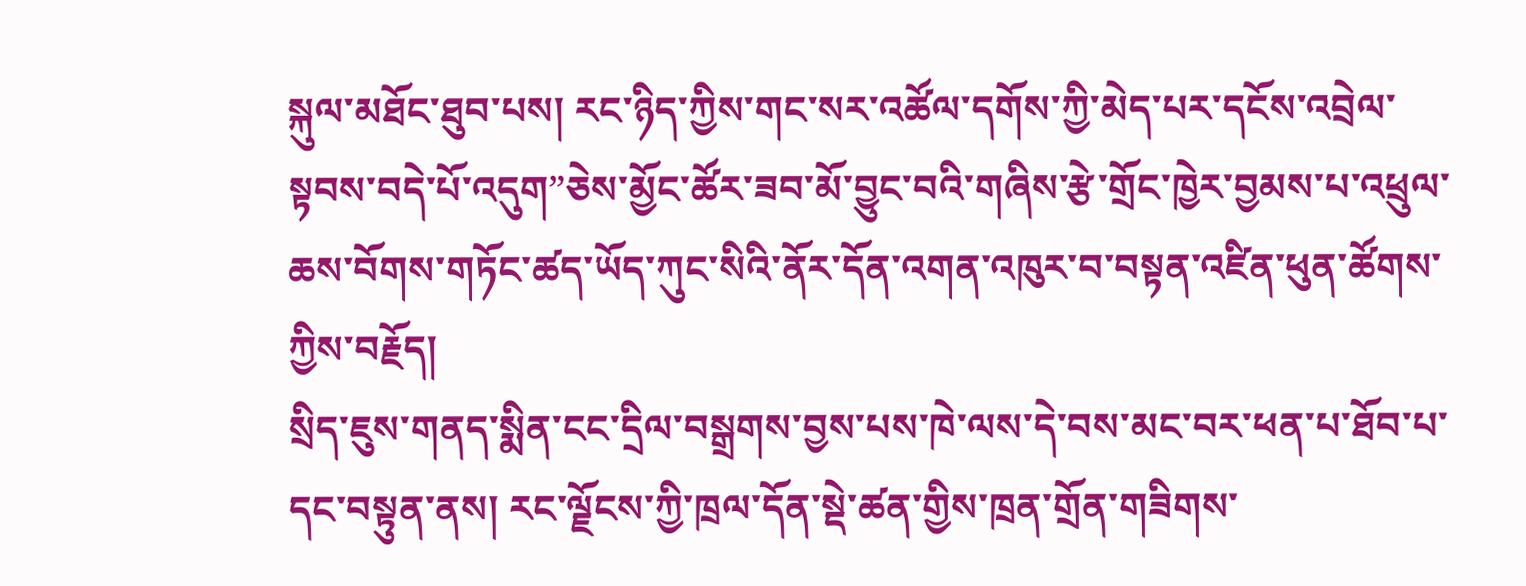སྐུལ་མཐོང་ཐུབ་པས། རང་ཉིད་ཀྱིས་གང་སར་འཚོལ་དགོས་ཀྱི་མེད་པར་དངོས་འབྲེལ་སྟབས་བདེ་པོ་འདུག”ཅེས་མྱོང་ཚོར་ཟབ་མོ་བྱུང་བའི་གཞིས་རྩེ་གྲོང་ཁྱེར་བྱམས་པ་འཕྲུལ་ཆས་བོགས་གཏོང་ཚད་ཡོད་ཀུང་སིའི་ནོར་དོན་འགན་འཁུར་བ་བསྟན་འཛིན་ཕུན་ཚོགས་ཀྱིས་བརྗོད།
སྲིད་ཇུས་གནད་སྨིན་ངང་དྲིལ་བསྒྲགས་བྱས་པས་ཁེ་ལས་དེ་བས་མང་བར་ཕན་པ་ཐོབ་པ་དང་བསྟུན་ནས། རང་ལྗོངས་ཀྱི་ཁྲལ་དོན་སྡེ་ཚན་གྱིས་ཁྲན་གྲོན་གཟིགས་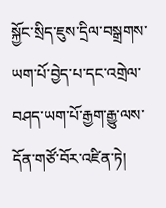སྐྱོང་སྲིད་ཇུས་དྲིལ་བསྒྲགས་ཡག་པོ་བྱེད་པ་དང་འགྲེལ་བཤད་ཡག་པོ་རྒྱག་རྒྱུ་ལས་དོན་གཙོ་བོར་འཛིན་ཏེ།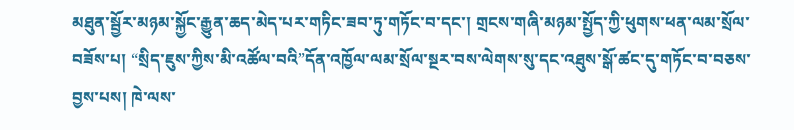མཐུན་སྦྱོར་མཉམ་སྐྱོང་རྒྱུན་ཆད་མེད་པར་གཏིང་ཟབ་ཏུ་གཏོང་བ་དང་། གྲངས་གཞི་མཉམ་སྤྱོད་ཀྱི་ཕུགས་ཕན་ལམ་སྲོལ་བཟོས་པ། “སྲིད་ཇུས་ཀྱིས་མི་འཚོལ་བའི”དོན་འཁྱོལ་ལམ་སྲོལ་སྔར་བས་ལེགས་སུ་དང་འཐུས་སྒོ་ཚང་དུ་གཏོང་བ་བཅས་བྱས་པས། ཁེ་ལས་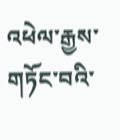འཕེལ་རྒྱས་གཏོང་བའི་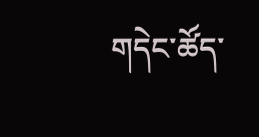གདེང་ཚོད་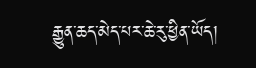རྒྱུན་ཆད་མེད་པར་ཆེ་རུ་ཕྱིན་ཡོད།